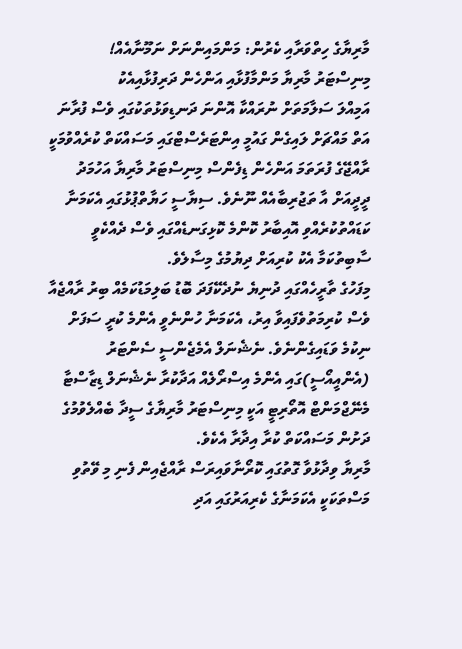މާރިޔާގެ ހިތްވަރާއި ކެރުން: މަންމައިންނަށް ނަމޫނާއެއް!
މިނިސްޓަރު މާރިޔާ މަންމާފުޅާއި އަންހެން ދަރިފުޅާއިއެކު
އަމިއްލަ ސަލާމަތަށް ނުރައްކާ އޮންނަ ދަނޑިވަޅުތަކުގައި ވެސް ފުރާނަ އަތް މައްޗަށް ލައިގެން ގައުމީ އިންޓަރެސްޓްގައި މަސައްކަތް ކުރެއްވުމަކީ ރާއްޖޭގެ ފުރަތަމަ އަންހެން ޑިފެންސް މިނިސްޓަރު މާރިޔާ އަހުމަދު ދީދީއަށް އާ ތަޖުރިބާއެއް ނޫނެވެ. ސިޔާސީ ހަޔާތްޕުޅުގައި އެކަމަނާ ކަޑައްތުކުރެއްވި އޮއިބާރު ކޮންމެ ކޮޅިގަނޑެއްގައި ވެސް ދެއްކެވީ ސާބިތުކަމާ އެކު ކުރިއަށް ދިޔުމުގެ މިސާލެވެ.
މިފަހުގެ ތާރީހެއްގައި ދުނިޔެ ނުދެކޭފަދަ ބޮޑު ބަލިމަޑުކަމެއް ބިރު ރާއްޖެއާ ވެސް ކުރިމަތުވެފައިވާ އިރު، އެކަމަނާ ހުންނެވީ އެންމެ ކުރީ ސަފަށް ނިކުމެ ވަޑައިގެންނެވެ. ނެޝެނަލް އެމެޖެންސީ ސެންޓަރު (އެންއީއޯސީ)ގައި އެންމެ އިސްރޯލެއް އަދާކުރާ ނެޝެނަލް ޑިޒާސްޓާ މެނޭޖްމަންޓް އޮތޯރިޓީ އަކީ މިނިސްޓަރު މާރިޔާގެ ސީދާ ބެއްލެވުމުގެ ދަށުން މަސައްކަތް ކުރާ އިދާރާ އެކެވެ.
މާރިޔާ ވިދާޅުވާ ގޮތުގައި ކޮރޯނާވައިރަސް ރާއްޖެއިން ފެނި މި ވޭތުވި މަސްތަކަކީ އެކަމަނާގެ ކެރިއަރުގައި އަދި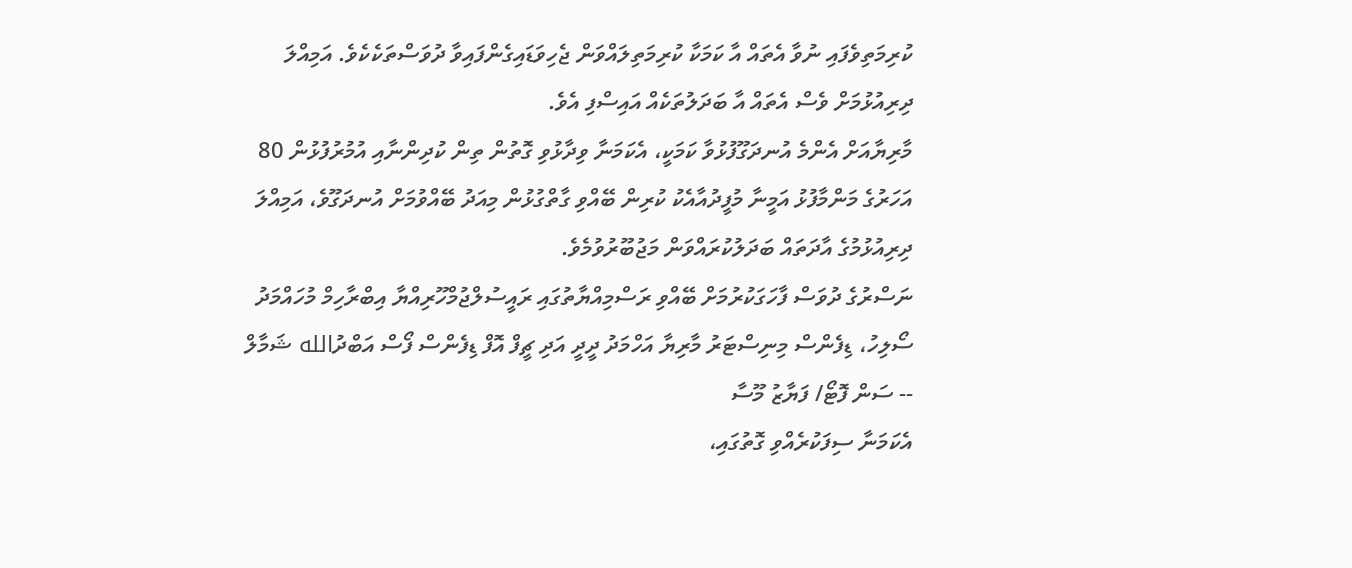ކުރިމަތިވެފައި ނުވާ އެތައް އާ ކަމަކާ ކުރިމަތިލައްވަން ޖެހިވަޑައިގެންފައިވާ ދުވަސްތަކެކެވެ. އަމިއްލަ ދިރިއުޅުމަށް ވެސް އެތައް އާ ބަދަލުތަކެއް އައިސްފި އެވެ.
މާރިޔާއަށް އެންމެ އުނދަގޫފުޅުވާ ކަމަކީ، އެކަމަނާ ވިދާޅުވި ގޮތުން ތިން ކުދިންނާއި އުމުރުފުޅުން 80 އަހަރުގެ މަންމާފުޅު އަމީނާ މުފީދުއާއެކު ކުރިން ބޭއްވި ގާތްގުޅުން މިއަދު ބޭއްވުމަށް އުނދަގޫވެ، އަމިއްލަ ދިރިއުޅުމުގެ އާދަތައް ބަދަލުކުރައްވަން މަޖުބޫރުވުމެވެ.
ނަސްރުގެ ދުވަސް ފާހަގަކުރުމަށް ބޭއްވި ރަސްމިއްޔާތުގައި ރައީސުލްޖުމްހޫރިއްޔާ އިބްރާހިމް މުހައްމަދު ސޯލިހު، ޑިފެންސް މިނިސްޓަރު މާރިޔާ އަހްމަދު ދީދީ އަދި ޗީފް އޮފް ޑިފެންސް ފޯސް އަބްދުالله ޝަމާލް -- ސަން ފޮޓޯ/ ފަޔާޒު މޫސާ
އެކަމަނާ ސިފަކުރެއްވި ގޮތުގައި،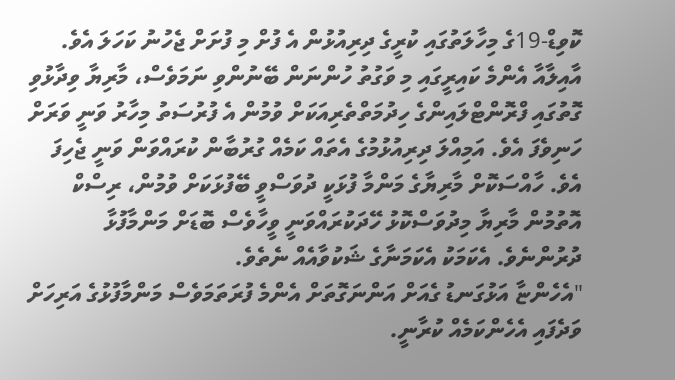ކޮވިޑް-19ގެ މިހާލަތުގައި ކުރީގެ ދިރިއުޅުން އެ ފުށް މި ފުށަށް ޖެހުނު ކަހަލަ އެވެ. އާއިލާއާ އެންމެ ކައިރީގައި މި ވަގުތު ހުންނަން ބޭނުންވި ނަމަވެސް، މާރިޔާ ވިދާޅުވި ގޮތުގައި ފްރޮންޓްލައިންގެ ހިދުމަތްތެރިއަކަށް ވުމުން އެ ފުރުސަތު މިހާރު ވަނީ ވަރަށް ހަނިވެފަ އެވެ. އަމިއްލަ ދިރިއުޅުމުގެ އެތައް ކަމެއް ގުރުބާން ކުރައްވަން ވަނީ ޖެހިފަ އެވެ. ހާއްސަކޮށް މާރިޔާގެ މަންމާ ފުޅަކީ ދުވަސްވީ ބޭފުޅަކަށް ވުމުން، ރިސްކް އޮތުމުން މާރިޔާ މިދުވަސްކޮޅު ހޭދަކުރައްވަނީ ވީހާވެސް ބޮޑަށް މަންމާފުޅާ ދުރުންނެވެ. އެކަމަކު އެކަމަނާގެ ޝަކުވާއެއް ނެތެވެ.
"އެހެންޏާ އަޅުގަނޑު ގެއަށް އަންނަގޮތަށް އެންމެ ފުރަތަމަވެސް މަންމާފުޅުގެ އަރިހަށް ވަދެފައި އެހެންކަމެއް ކުރާނީ.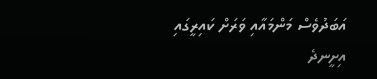އަބަދުވެސް މަންމައާއި ވަރަށް ކައިރީގައި އިށީނދެ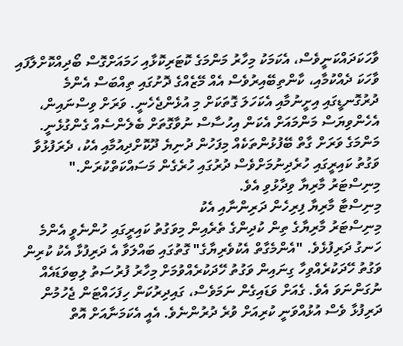ވާހަކަދައްކަނީވެސް، އެކަމަކު މިހާރު މަންމަގެ ކޮޓަރިކޮޅާއި ހަމައަށްގޮސް ބޯދިއްކޮށްލާފައި ވާހަކަ ދެއްކުމާއި، ކާންތިބޭއިރުވެސް އެއް މޭޒެއްގެ ދޮށުގައި ތިއްބަސް އެންމެ ދުރުގޮނޑީގައި އިށީނުމާއި އެކަހަލަ ގޮތަކަށް މި އުޅެންޖެހެނީ. ވަރަށް ވިސްނައިން، އެހެންވިޔަސް މަންމައަށް އެކަން އިހުސާސް ނުވާގޮތަށް ބެލެންސެއް ގެންގުޅެނީ. މަންމަގެ ވަރަށް ގާތް ބޭފުޅުންތަކެއް މިފަހުން ދުނިޔެ ދޫކޮށްދިއުމާއި އެކު، ދެރަފުޅުވާ ވަގުތު ކައިރީގައި ހުރެދިނުމަށްވެސް ދުރުގައި ހުރެގެން މަސައްކަތްކުރަން." މިނިސްޓަރު މާރިޔާ ވިދާޅުވި އެވެ.
މިނިސްޓާ މާރިޔާ ފިރިހެން ދަރިންނާއި އެކު
މިނިސްޓަރު މާރިޔާގެ ތިން ކުދިންގެ ތެރެއިން މިވަގުތު ކައިރީގައި ހުންނެވީ އެންމެ ހަނގު ދަރިފުޅެވެ. "އެންމެގާތް އެކުވެރިޔާގެ" ގޮތުގައި ބައްލަވާ އެ ދަރިފުޅާ އެކު ކުރިން ވަގުތު ހޭދަކުރެއްވިހާ ގިނައިން ވަގުތު ހޭދަކުރެއްވުމަށް މިހާރު ފުރުސަތު ލިބިވަޑައެއް ނުގަންނަވަ އެވެ. ގެއަށް ވަޑައިގެން ނަމަވެސް، ގައިދިރުކަން ހިފަހައްޓަން ޖެހުމުން ދަރިފުޅާ ވެސް އުޅުއްވަނީ ކުރިއަށް ވުރެ ދުރުންނެވެ. އެއީ އެކަމަނާއަށް އޮތް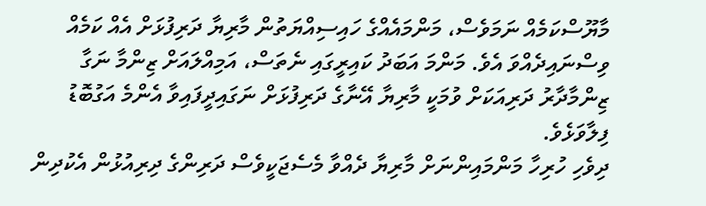މާޔޫސްކަމެއް ނަމަވެސް، މަންމައެއްގެ ހައިސިއްޔަތުން މާރިޔާ ދަރިފުޅަށް އެއް ކަމެއް ވިސްނައިދެއްވަ އެވެ. މަންމަ އަބަދު ކައިރީގައި ނެތަސް، އަމިއްލައަށް ޒިންމާ ނަގާ ޒިންމާދާރު ދަރިއަކަށް ވުމަކީ މާރިޔާ އޭނާގެ ދަރިފުޅަށް ނަގައިދީފައިވާ އެންމެ އަގުބޮޑު ފިލާވަޅެވެ.
ދިވެހި ހުރިހާ މަންމައިންނަށް މާރިޔާ ދެއްވާ މެސެޖަކީވެސް ދަރިންގެ ދިރިއުޅުން އެކުދިން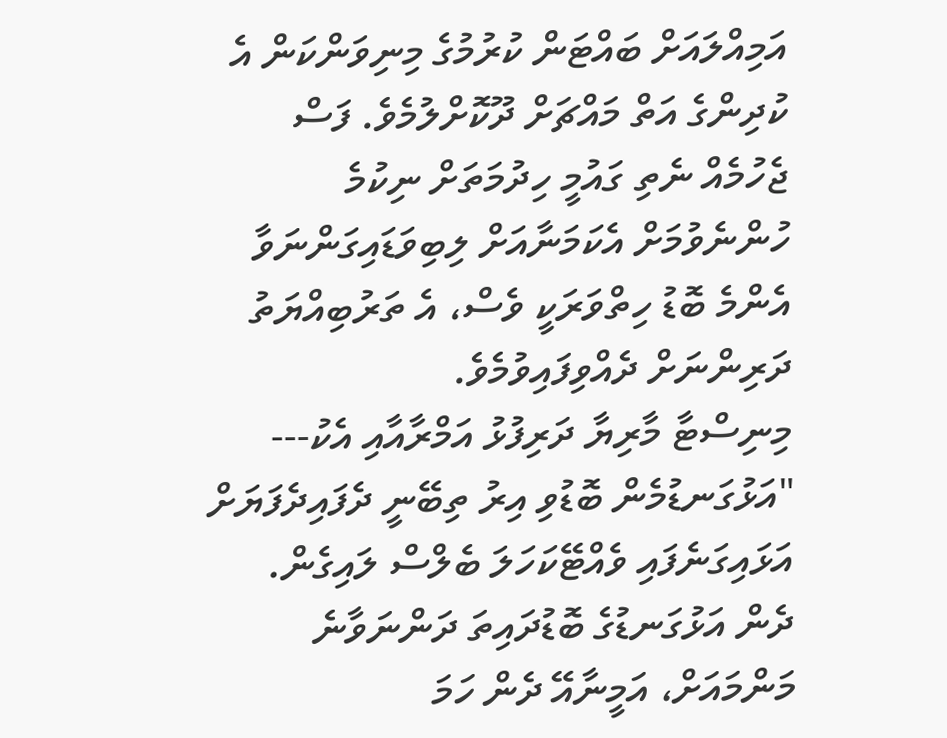އަމިއްލައަށް ބައްޓަން ކުރުމުގެ މިނިވަންކަން އެ ކުދިންގެ އަތް މައްޗަށް ދޫކޮށްލުމެވެ. ފަސް ޖެހުމެއް ނެތި ގައުމީ ހިދުމަތަށް ނިކުމެ ހުންނެވުމަށް އެކަމަނާއަށް ލިބިވަޑައިގަންނަވާ އެންމެ ބޮޑު ހިތްވަރަކީ ވެސް، އެ ތަރުބިއްޔަތު ދަރިންނަށް ދެއްވިފައިވުމެވެ.
މިނިސްޓާ މާރިޔާ ދަރިފުޅު އަމްރާއާއި އެކު---
"އަޅުގަނޑުމެން ބޮޑުވި އިރު ތިބޭނީ ދެފައިދެފަޔަށް އަޅައިގަނެފައި ވެއްޓޭކަހަލަ ބެލްސް ލައިގެން. ދެން އަޅުގަނޑުގެ ބޮޑުދައިތަ ދަންނަވާނެ މަންމައަށް، އަމީނާއޭ ދެން ހަމަ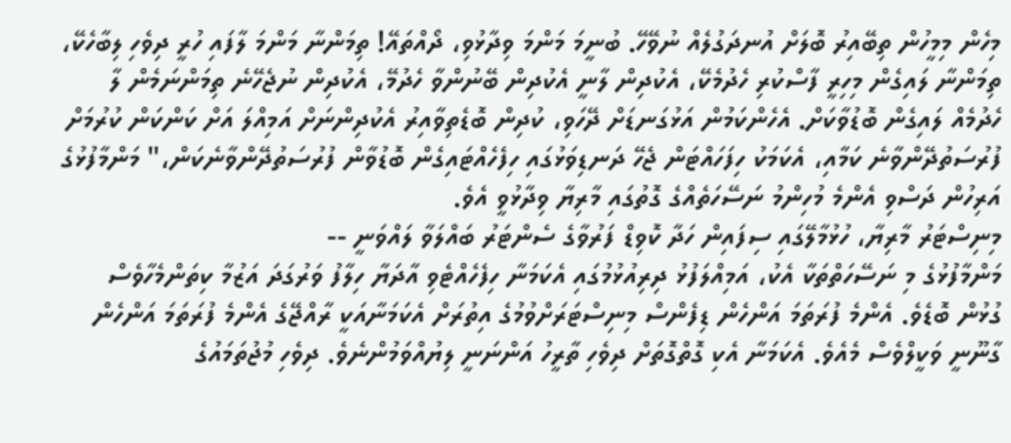މިހެން މިމީހުން ތިބޭއިރު ބޮލަށް އުނދަގުލެއް ނުވޭހޭ. ބުނީމަ މަންމަ ވިދާޅުވި، ދޯއްތައޭ! ތިމަންނާ މަންމަ ލާފައި ހުރީ ދިވެހި ލިބާހެކޭ، ތިމަންނާ ލައިގެން މިހިރީ ފާސްކުރި ހެދުމެކޭ، އެކުދިން ލާނީ އެކުދިން ބޭނުންވާ ހެދުމޭ، އެކުދިން ނުޖެހޭނެ ތިމަންނަމެން ލާ ހެދުމެއް ލައިގެން ބޮޑުވާކަށް. އެހެންކަމުން އަޅުގަނޑަށް ދޭހަވި، ކުދިން ބޮޑެތިވާއިރު އެކުދިންނަށް އަމިއްލަ އަށް ކަންކަން ކުރުމަށް ފުރުސަތުދޭންވާނެ ކަމާއި، އެކަމަކު ހިފަހައްޓަން ޖެހޭ ދަނޑިވަޅުގައި ހިފެހެއްޓައިގެން ބޮޑުވާން ފުރުސަތުދޭންވާނެކަން،" މަންމާފުޅުގެ އަރިހުން ދަސްވި އެންމެ މުހިންމު ނަސޭހަތެއްގެ ގޮތުގައި މާރިޔާ ވިދާޅުވީ އެވެ.
މިނިސްޓަރު މާރިޔާ، ހުޅުމާލޭގައި ސިފައިން ހަދާ ކޮވިޑް ފަރުވާގެ ސެންޓަރު ބައްލަވާ ލައްވަނީ --
މަންމާފުޅުގެ މި ނަސޭހަތްތަކާ އެކު، އަމިއްލަފުޅު ދިރިއުޅުމުގައި އެކަމަނާ ހިފެހެއްޓެވި އާދަޔާ ހިލާފު ވަރުގަދަ އަޒުމާ ކިތަންމެހާވެސް ގުޅުން ބޮޑެވެ. އެންމެ ފުރަތަމަ އަންހެން ޑިފެންސް މިނިސްޓަރަށްވުމުގެ އިތުރަށް އެކަމަނާއަކީ ރާއްޖޭގެ އެންމެ ފުރަތަމަ އަންހެން ގާނޫނީ ވަކީލްވެސް މެއެވެ. އެކަމަނާ އެކި ގޮތްގޮތަށް ދިވެހި ތާރީހު އަންނަނީ ލިޔުއްވަމުންނެވެ. ދިވެހި މުޖުތަމައުގެ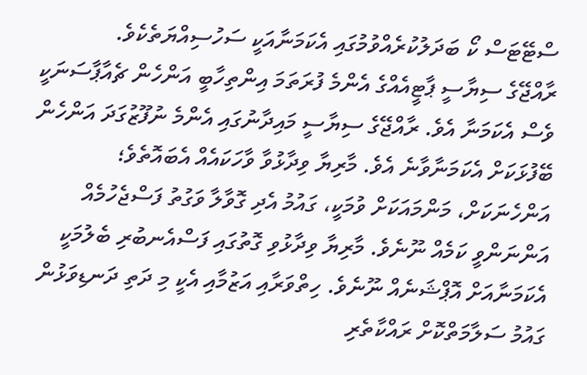ސްޓޭޓަސް ކޯ ބަދަލުކުރެއްވުމުގައި އެކަމަނާއަކީ ސަހުސިއްޔަތެކެވެ.
ރާއްޖޭގެ ސިޔާސީ ޕާޓީއެއްގެ އެންމެ ފުރަތަމަ އިންތިހާބީ އަންހެން ޗެއާޕާސަނަކީ ވެސް އެކަމަނާ އެވެ. ރާއްޖޭގެ ސިޔާސީ މައިދާނުގައި އެންމެ ނުފޫޒުގަދަ އަންހެން ބޭފުޅަކަށް އެކަމަނާވާނެ އެވެ. މާރިޔާ ވިދާޅުވާ ވާހަކައެއް އެބައޮތެވެ؛ އަންހެނަކަށް، މަންމައަކަށް ވުމަކީ، ގައުމު އެދި ގޮވާލާ ވަގުތު ފަސްޖެހުމެއް އަންނަންވީ ކަމެއް ނޫނެވެ. މާރިޔާ ވިދާޅުވި ގޮތުގައި ފަސްއެނބުރި ބެލުމަކީ އެކަމަނާއަށް އޮޕްޝަނެއް ނޫނެވެ. ހިތްވަރާއި އަޒުމާއި އެކީ މި ދަތި ދަނޑިވަޅުން ގައުމު ސަލާމަތްކޮށް ރައްކާތެރި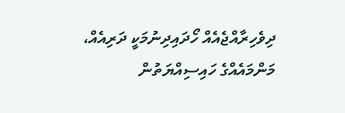ދިވެހިރާއްޖެއެއް ހޯދައިދިނުމަކީ ދަރިއެއް، މަންމައެއްގެ ހައިސިއްޔަތުން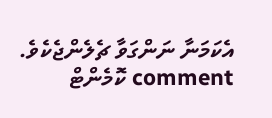އެކަމަނާ ނަންގަވާ ޗެލެންޖެކެވެ.
comment ކޮމެންޓް